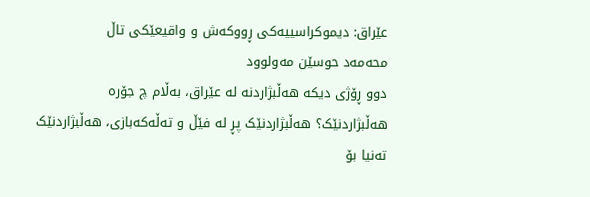عێراق: دیموکراسییەکی ڕووکەش و واقیعێکی تاڵ
محەمەد حوسێن مەولوود
دوو ڕۆژی دیکە هەڵبژاردنە لە عێراق، بەڵام چ جۆرە هەڵبژاردنێک؟ هەڵبژاردنێک پڕ لە فێڵ و تەڵەکەبازی، هەڵبژاردنێک تەنیا بۆ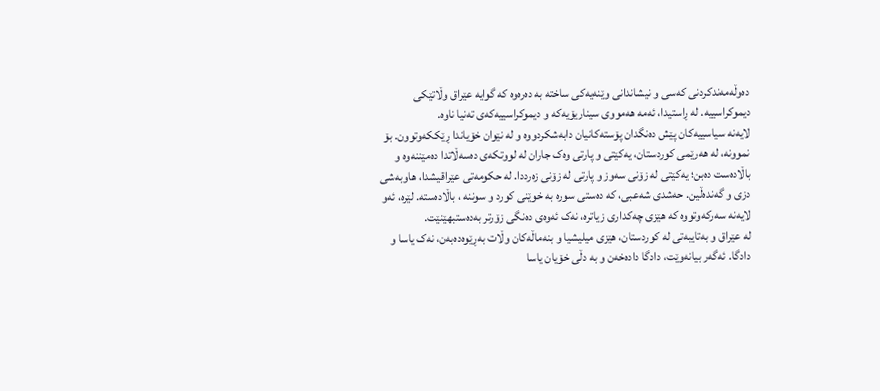دەوڵەمەندکردنی کەسی و نیشاندانی وێنەیەکی ساختە بە دەرەوە کە گوایە عێراق وڵاتێکی دیموکراسییە. لە ڕاستیدا، ئەمە هەمووی سیناریۆیەکە و دیموکراسییەکەی تەنیا ناوە.
لایەنە سیاسییەکان پێش دەنگدان پۆستەکانیان دابەشکردووە و لە نێوان خۆیاندا ڕێککەوتوون. بۆ نموونە، لە هەرێمی کوردستان، یەکێتی و پارتی وەک جاران لە لووتکەی دەسەڵاتدا دەمێننەوە و باڵادەست دەبن؛ یەکێتی لە زۆنی سەوز و پارتی لە زۆنی زەرددا. لە حکومەتی عێراقیشدا، هاوبەشی دزی و گەندەڵین. حەشدی شەعبی، کە دەستی سورە بە خوێنی کورد و سوننە ، باڵادەستە. لێرە، ئەو لایەنە سەرکەوتووە کە هێزی چەکداری زیاترە، نەک ئەوەی دەنگی زۆرتر بەدەستبهێنێت.
لە عێراق و بەتایبەتی لە کوردستان، هێزی میلیشیا و بنەماڵەکان وڵات بەڕێوەدەبەن، نەک یاسا و دادگا. ئەگەر بیانەوێت، دادگا دادەخەن و بە دڵی خۆیان یاسا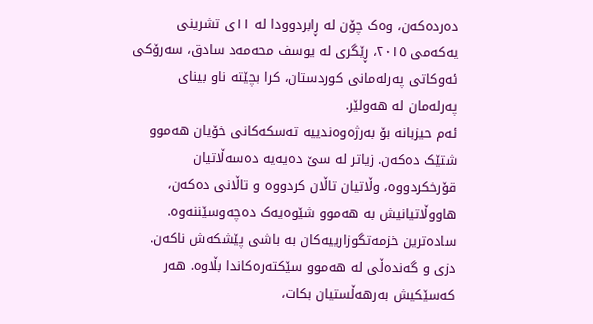دەردەکەن، وەک چۆن لە ڕابردوودا لە ١١ی تشرینی یەکەمی ٢٠١٥، ڕێگری لە یوسف محەمەد سادق، سەرۆکی ئەوکاتی پەرلەمانی کوردستان، کرا بچێتە ناو بینای پەرلەمان لە هەولێر.
ئەم حیزبانە بۆ بەرژەوەندییە تەسکەکانی خۆیان هەموو شتێک دەکەن. زیاتر لە سێ دەیەیە دەسەڵاتیان قۆرخکردووە، وڵاتیان تاڵان کردووە و تاڵانی دەکەن، هاووڵاتیانیش بە هەموو شێوەیەک دەچەوسێننەوە. سادەترین خزمەتگوزارییەکان بە باشی پێشکەش ناکەن. دزی و گەندەڵی لە هەموو سێکتەرەکاندا بڵاوە. هەر کەسێکیش بەرهەڵستیان بکات،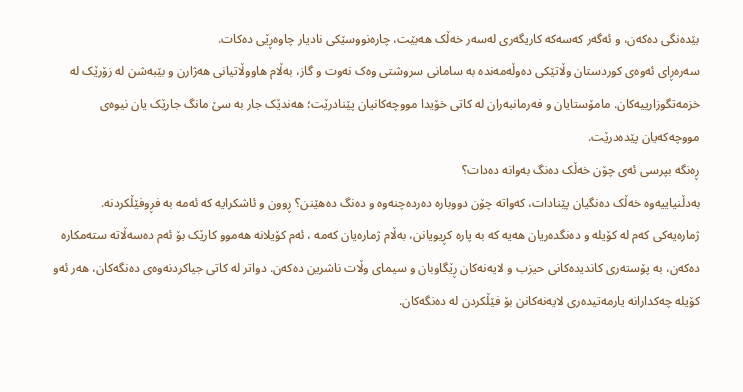بێدەنگی دەکەن، و ئەگەر کەسەکە کاریگەری لەسەر خەڵک هەبێت، چارەنووسێکی نادیار چاوەڕێی دەکات.
سەرەڕای ئەوەی کوردستان وڵاتێکی دەوڵەمەندە بە سامانی سروشتی وەک نەوت و گاز، بەڵام هاووڵاتیانی هەژارن و بێبەشن لە زۆرێک لە خزمەتگوزارییەکان. مامۆستایان و فەرمانبەران لە کاتی خۆیدا مووچەکانیان پێنادرێت؛ هەندێک جار بە سێ مانگ جارێک یان نیوەی مووچەکەیان پێدەدرێت.
ڕەنگە بپرسی ئەی چۆن خەڵک دەنگ بەوانە دەدات؟
بەدڵنیاییەوە خەڵک دەنگیان پێنادات، کەواتە چۆن دووبارە دەردەچنەوە و دەنگ دەهێنن؟ ڕوون و ئاشکرایە کە ئەمە بە فڕوفێڵکردنە. ژمارەیەکی کەم لە کۆیلە و دەنگدەریان هەیە کە بە پارە کڕیویانن، بەڵام ژمارەیان کەمە ، ئەم کۆیلانە هەموو کارێک بۆ ئەم دەسەڵاتە ستەمکارە دەکەن، بە پۆستەری کاندیدەکانی حیزب و لایەنەکان ڕێگاوبان و سیمای وڵات ناشرین دەکەن. دواتر لە کاتی جیاکردنەوەی دەنگەکان، هەر ئەو کۆیلە چەکدارانە یارمەتیدەری لایەنەکانن بۆ فێڵکردن لە دەنگەکان.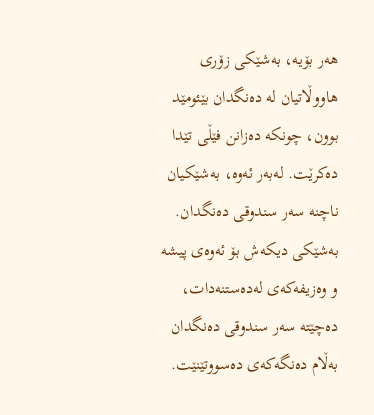هەر بۆیە، بەشێکی زۆری هاووڵاتیان لە دەنگدان بێئومێد بوون، چونکە دەزانن فێڵی تێدا دەکرێت. لەبەر ئەوە، بەشێکیان ناچنە سەر سندوقی دەنگدان. بەشێکی دیکەش بۆ ئەوەی پیشە و وەزیفەکەی لەدەستنەدات، دەچێتە سەر سندوقی دەنگدان بەڵام دەنگەکەی دەسووتێنێت.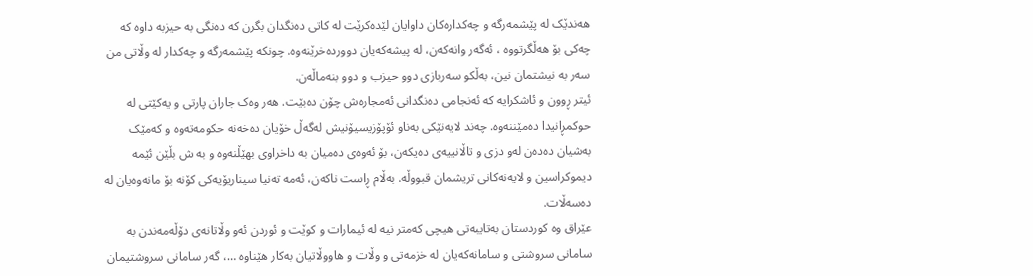هەندێک لە پێشمەرگە و چەکدارەکان داوایان لێدەکرێت لە کاتی دەنگدان بگرن کە دەنگی بە حیزبە داوە کە چەکی بۆ هەڵگرتووە ، ئەگەر وانەکەن، لە پیشەکەیان دووردەخرێنەوە. چونکە پێشمەرگە و چەکدار لە وڵاتی من سەر بە نیشتمان نین، بەڵکو سەربازی دوو حیزب و دوو بنەماڵەن.
ئیتر ڕوون و ئاشکرایە کە ئەنجامی دەنگدانی ئەمجارەش چۆن دەبێت. هەر وەک جاران پارتی و یەکێتی لە حوکمڕانیدا دەمێننەوە. چەند لایەنێکی بەناو ئۆپۆزیسیۆنیش لەگەڵ خۆیان دەخەنە حکومەتەوە و کەمێک بەشیان دەدەن لەو دزی و تاڵانییەی دەیکەن، بۆ ئەوەی دەمیان بە داخراوی بهێڵنەوە و بە ش بڵێن ئێمە دیموکراسین و لایەنەکانی تریشمان قبووڵە. بەڵام ڕاست ناکەن، ئەمە تەنیا سیناریۆیەکی کۆنە بۆ مانەوەیان لە دەسەڵات.
عێراق وە کوردستان بەتایبەتی هیچی کەمتر نیە لە ئیمارات و کوێت و ئوردن ئەو وڵاتانەی دۆڵەمەندن بە سامانی سروشتی و سامانەکەیان لە خزمەتی و وڵات و هاووڵاتیان بەکار هێناوە …، گەر سامانی سروشتیمان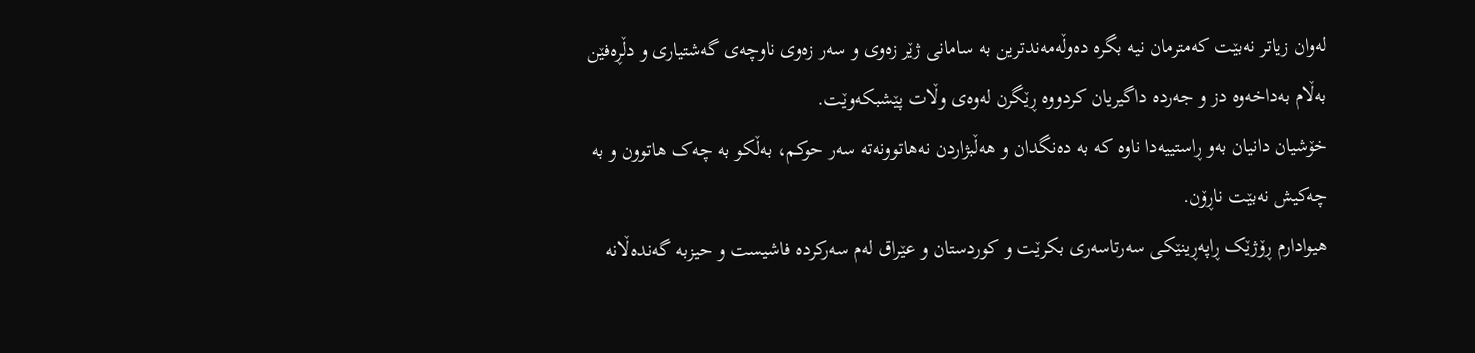لەوان زیاتر نەبێت کەمترمان نیە بگرە دەوڵەمەندترین بە سامانی ژێر زەوی و سەر زەوی ناوچەی گەشتیاری و دڵڕەفێن بەڵام بەداخەوە دز و جەردە داگیریان کردووە ڕێگرن لەوەی وڵات پێشبکەوێت.
خۆشیان دانیان بەو ڕاستییەدا ناوە کە بە دەنگدان و هەڵبژاردن نەهاتوونەتە سەر حوکم، بەڵکو بە چەک هاتوون و بە چەکیش نەبێت ناڕۆن.
هیوادارم ڕۆژێک ڕاپەڕینێکی سەرتاسەری بکرێت و کوردستان و عێراق لەم سەرکردە فاشیست و حیزبە گەندەڵانە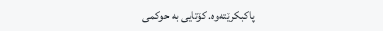پاکبکرێتەوە. کۆتایی بە حوکمی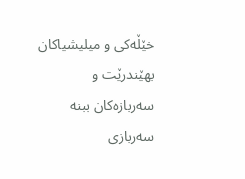خێڵەکی و میلیشیاکان بهێندرێت و سەربازەکان ببنە سەربازی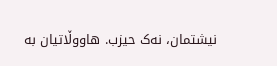نیشتمان، نەک حیزب. هاووڵاتیان بە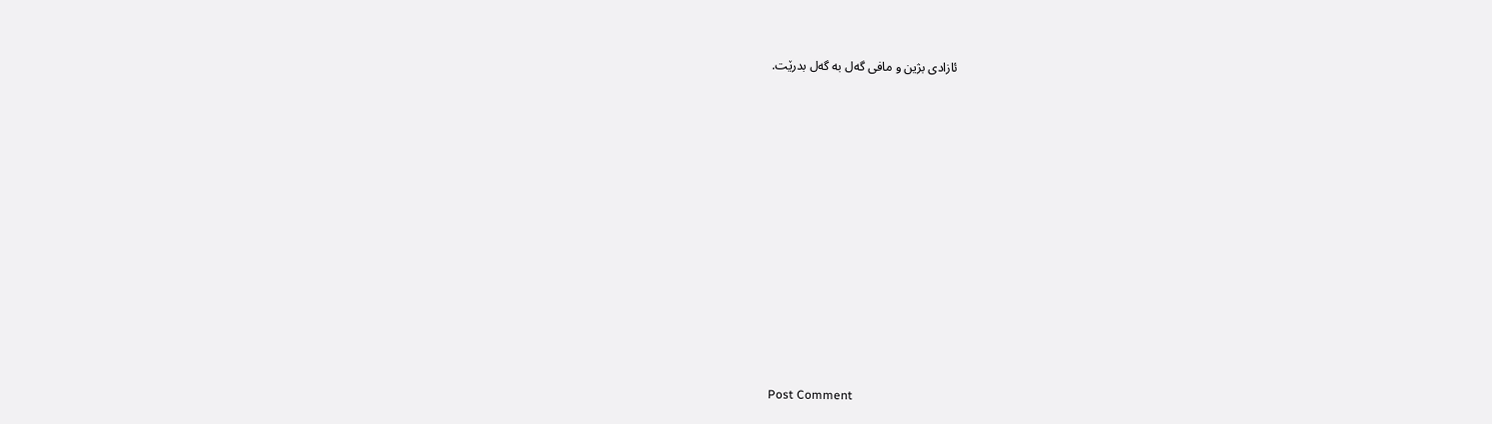ئازادی بژین و مافی گەل بە گەل بدرێت.















Post Comment